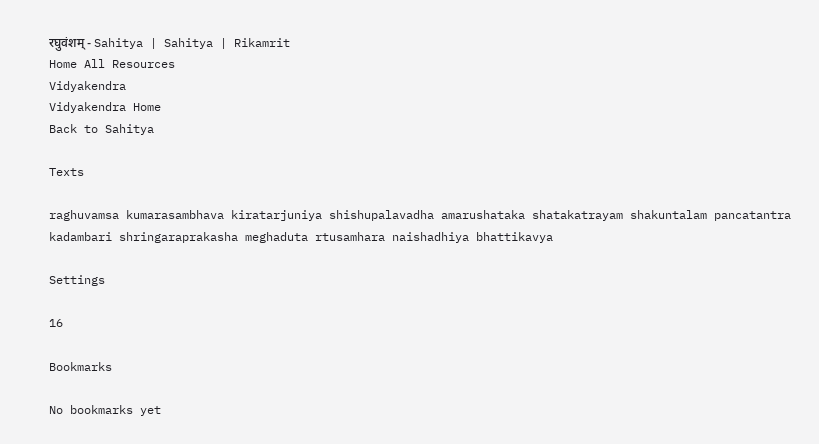रघुवंशम् - Sahitya | Sahitya | Rikamrit
Home All Resources
Vidyakendra
Vidyakendra Home
Back to Sahitya

Texts

raghuvamsa kumarasambhava kiratarjuniya shishupalavadha amarushataka shatakatrayam shakuntalam pancatantra kadambari shringaraprakasha meghaduta rtusamhara naishadhiya bhattikavya

Settings

16

Bookmarks

No bookmarks yet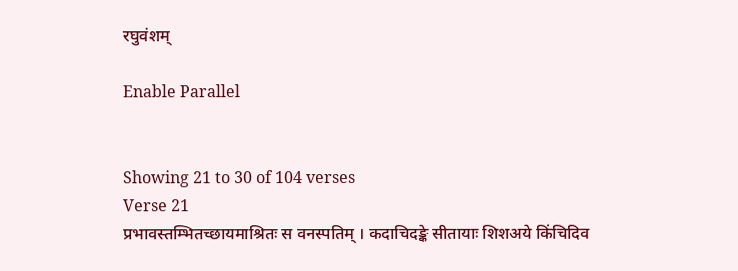रघुवंशम्

Enable Parallel


Showing 21 to 30 of 104 verses
Verse 21
प्रभावस्तम्भितच्छायमाश्रितः स वनस्पतिम् । कदाचिदङ्के सीतायाः शिशअये किंचिदिव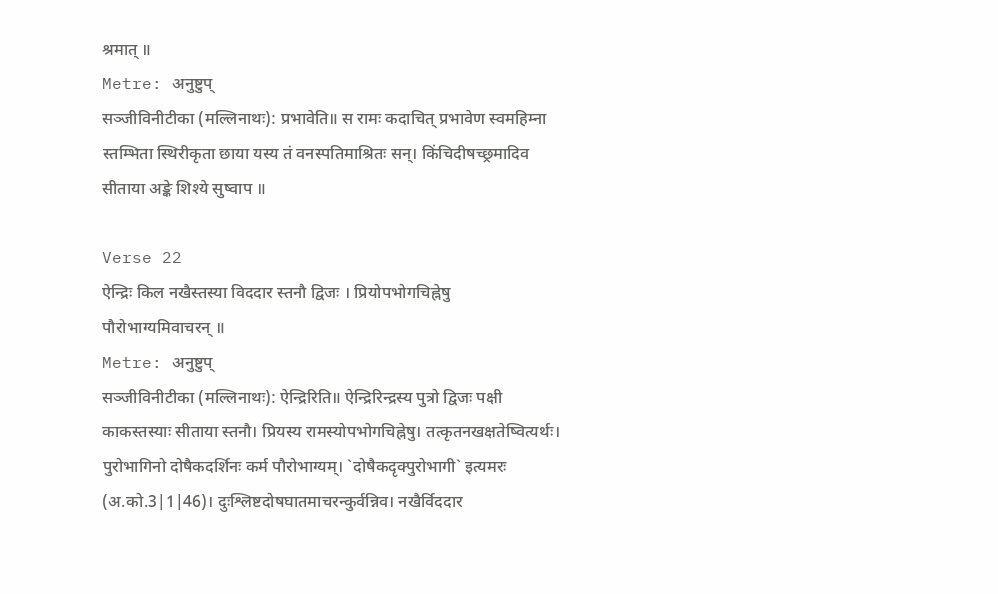श्रमात् ॥
Metre: अनुष्टुप्
सञ्जीविनीटीका (मल्लिनाथः): प्रभावेति॥ स रामः कदाचित् प्रभावेण स्वमहिम्ना स्तम्भिता स्थिरीकृता छाया यस्य तं वनस्पतिमाश्रितः सन्। किंचिदीषच्छ्रमादिव सीताया अङ्के शिश्ये सुष्वाप ॥

Verse 22
ऐन्द्रिः किल नखैस्तस्या विददार स्तनौ द्विजः । प्रियोपभोगचिह्नेषु पौरोभाग्यमिवाचरन् ॥
Metre: अनुष्टुप्
सञ्जीविनीटीका (मल्लिनाथः): ऐन्द्रिरिति॥ ऐन्द्रिरिन्द्रस्य पुत्रो द्विजः पक्षी काकस्तस्याः सीताया स्तनौ। प्रियस्य रामस्योपभोगचिह्नेषु। तत्कृतनखक्षतेष्वित्यर्थः। पुरोभागिनो दोषैकदर्शिनः कर्म पौरोभाग्यम्। `दोषैकदृक्पुरोभागी` इत्यमरः (अ.को.3|1|46)। दुःश्लिष्टदोषघातमाचरन्कुर्वन्निव। नखैर्विददार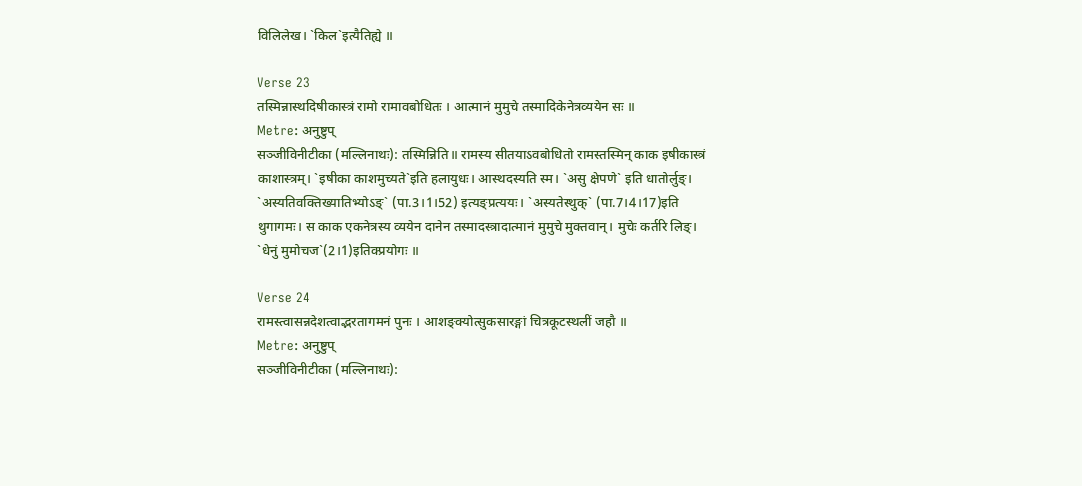विलिलेख। `किल`इत्यैतिह्ये ॥

Verse 23
तस्मिन्नास्थदिषीकास्त्रं रामो रामावबोधितः । आत्मानं मुमुचे तस्मादिकेनेत्रव्ययेन सः ॥
Metre: अनुष्टुप्
सञ्जीविनीटीका (मल्लिनाथः): तस्मिन्निति॥ रामस्य सीतयाऽवबोधितो रामस्तस्मिन् काक इषीकास्त्रं काशास्त्रम्। `इषीका काशमुच्यते`इति हलायुधः। आस्थदस्यति स्म। `असु क्षेपणे` इति धातोर्लुङ्। `अस्यतिवक्तिख्यातिभ्योऽङ्` (पा.3।1।52) इत्यङ्प्रत्ययः। `अस्यतेस्थुक्` (पा.7।4।17)इति थुगागमः। स काक एकनेत्रस्य व्ययेन दानेन तस्मादस्त्रादात्मानं मुमुचे मुक्तवान्। मुचेः कर्तरि लिङ्। `धेनुं मुमोचज`(2।1)इतिक्प्रयोगः ॥

Verse 24
रामस्त्वासन्नदेशत्वाद्भरतागमनं पुनः । आशङ्क्योत्सुकसारङ्गां चित्रकूटस्थलीं जहौ ॥
Metre: अनुष्टुप्
सञ्जीविनीटीका (मल्लिनाथः):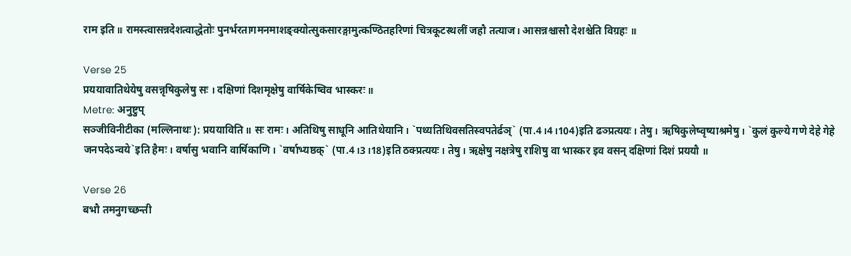राम इति॥ रामस्त्वासन्नदेशत्वाद्धेतोः पुनर्भरतागमनमाशङ्क्योत्सुकसारङ्गामुत्कण्ठितहरिणां चित्रकूटस्थलीं जहौ तत्याज। आसन्नश्चासौ देशश्चेति विग्रहः ॥

Verse 25
प्रययावातिथेयेषु वसन्नृषिकुलेषु सः । दक्षिणां दिशमृक्षेषु वार्षिकेष्विव भास्करः ॥
Metre: अनुष्टुप्
सञ्जीविनीटीका (मल्लिनाथः): प्रययाविति॥ सः रामः। अतिथिषु साधूनि आतिथेयानि। `पथ्यतिथिवसतिस्वपतेर्ढञ्` (पा.4।4।104)इति ढञ्प्रत्ययः। तेषु। ऋषिकुलेष्वृष्याश्रमेषु। `कुलं कुल्ये गणे देहे गेहे जनपदेऽन्वये`इति हैमः। वर्षासु भवानि वार्षिकाणि। `वर्षाभ्यष्ठक्` (पा.4।3।18)इति ठक्प्रत्ययः। तेषु। ऋक्षेषु नक्षत्रेषु राशिषु वा भास्कर इव वसन् दक्षिणां दिशं प्रययौ ॥

Verse 26
बभौ तमनुगच्छन्ती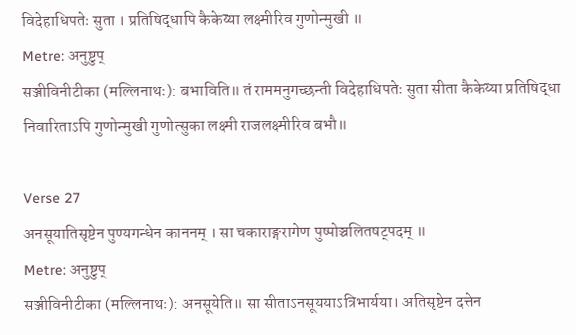विदेहाधिपतेः सुता । प्रतिषिद्धापि कैकेय्या लक्ष्मीरिव गुणोन्मुखी ॥
Metre: अनुष्टुप्
सञ्जीविनीटीका (मल्लिनाथः): बभाविति॥ तं राममनुगच्छन्ती विदेहाधिपतेः सुता सीता कैकेय्या प्रतिषिद्धा निवारिताऽपि गुणोन्मुखी गुणोत्सुका लक्ष्मी राजलक्ष्मीरिव बभौ॥

Verse 27
अनसूयातिसृष्टेन पुण्यगन्धेन काननम् । सा चकाराङ्गरागेण पुष्पोञ्चलितषट्पदम् ॥
Metre: अनुष्टुप्
सञ्जीविनीटीका (मल्लिनाथः): अनसूयेति॥ सा सीताऽनसूययाऽत्रिभार्यया। अतिसृष्टेन दत्तेन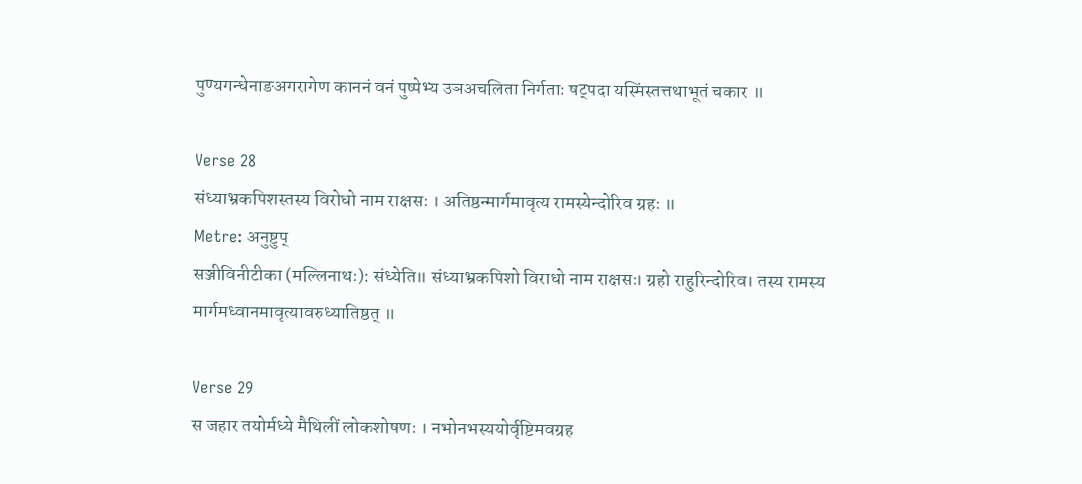पुण्यगन्धेनाङअगरागेण काननं वनं पुष्पेभ्य उञअचलिता निर्गताः षट्पदा यस्मिंस्तत्तथाभूतं चकार ॥

Verse 28
संध्याभ्रकपिशस्तस्य विरोधो नाम राक्षसः । अतिष्ठन्मार्गमावृत्य रामस्येन्दोरिव ग्रहः ॥
Metre: अनुष्टुप्
सञ्जीविनीटीका (मल्लिनाथः): संध्येति॥ संध्याभ्रकपिशो विराधो नाम राक्षसः। ग्रहो राहुरिन्दोरिव। तस्य रामस्य मार्गमध्वानमावृत्यावरुध्यातिष्ठत् ॥

Verse 29
स जहार तयोर्मध्ये मैथिलीं लोकशोषणः । नभोनभस्ययोर्वृष्टिमवग्रह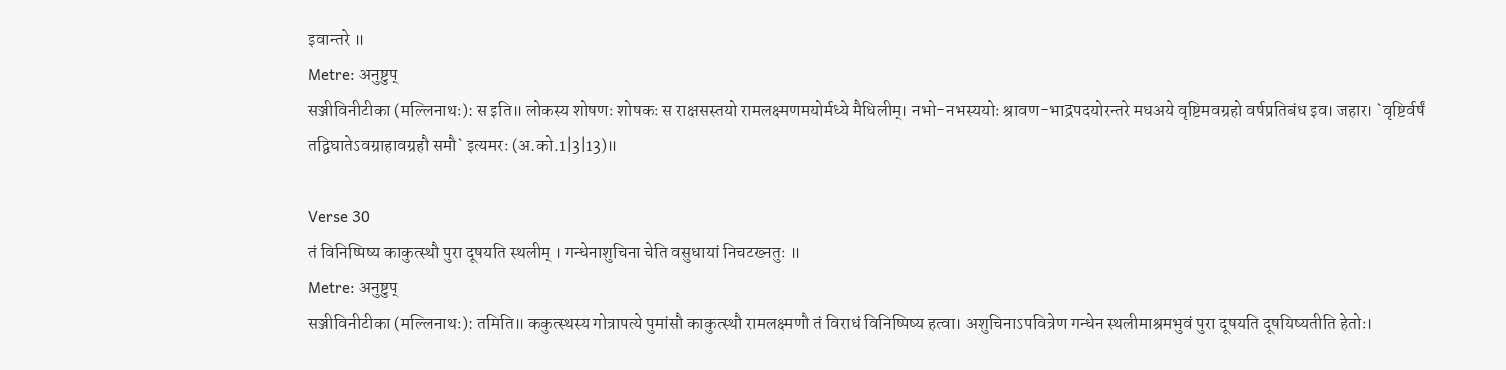इवान्तरे ॥
Metre: अनुष्टुप्
सञ्जीविनीटीका (मल्लिनाथः): स इति॥ लोकस्य शोषणः शोषकः स राक्षसस्तयो रामलक्ष्मणमयोर्मध्ये मैधिलीम्। नभो-नभस्ययोः श्रावण-भाद्रपदयोरन्तरे मधअये वृष्टिमवग्रहो वर्षप्रतिबंध इव। जहार। `वृष्टिर्वर्षं तद्विघातेऽवग्राहावग्रहौ समौ` इत्यमरः (अ.को.1|3|13)॥

Verse 30
तं विनिष्पिष्य काकुत्स्थौ पुरा दूषयति स्थलीम् । गन्धेनाशुचिना चेति वसुधायां निचटख्नतुः ॥
Metre: अनुष्टुप्
सञ्जीविनीटीका (मल्लिनाथः): तमिति॥ ककुत्स्थस्य गोत्रापत्ये पुमांसौ काकुत्स्थौ रामलक्ष्मणौ तं विराधं विनिष्पिष्य हत्वा। अशुचिनाऽपवित्रेण गन्धेन स्थलीमाश्रमभुवं पुरा दूषयति दूषयिष्यतीति हेतोः।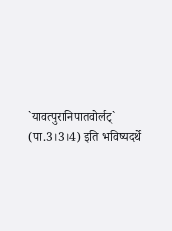`यावत्पुरानिपातवोर्लट्` (पा.3।3।4) इति भविष्यदर्थे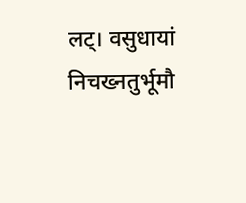लट्। वसुधायां निचख्नतुर्भूमौ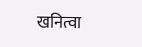खनित्वा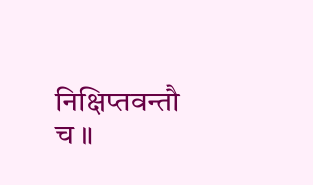निक्षिप्तवन्तौ च ॥